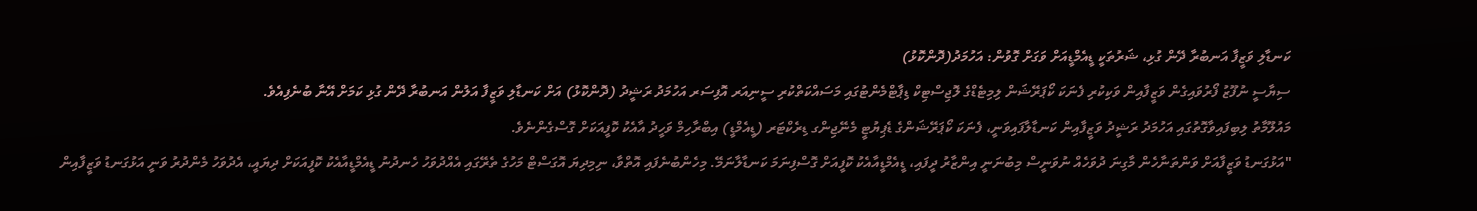ކަނޑާލި ވަޒީފާ އަނބުރާ ދޭން ގުޅި، ޝަރުތަކީ ޑީއެމްޑީއަށް ވަގަށް ގޮވުން: އަހުމަދު(ދޮންކޮޅު)
ސިޔާސީ ނުފޫޒު ފޯރުވައިގެން ވަޒީފާއިން ވަކިކުރި ފެނަކަ ކޯޕަރޭޝަން ލިމިޓެޑްގެ ލޮޖިސްޓިކް ޑިޕާޓްމެންޓުގައި މަސައްކަތްކުރި ސީނިއަރ އޮފިސަރ އަހުމަދު ރަޝީދު (ދޮންކޮޅު) އަށް ކަނޑާލި ވަޒީފާ އަލުން އަނބުރާ ދޭން ގުޅި ކަމަށް އޭނާ ބުނެފިއެވެ.
މައުލޫމާތު ލިބިފައިވާގޮތުގައި އަހުމަދު ރަޝީދު ވަޒީފާއިން ކަނޑާލާފައިވަނީ، ފެނަކަ ކޯޕަރޭޝަންގެ ޑެޕިޔުޓީ މެނޭޖިންގ ޑިރެކްޓަރ (ޑީއެމްޑީ) އިބްރާހިމް ވަހީދު އާއެކު ކޮފީއަކަށް ގޮސްގެންނެވެ.
"އަޅުގަނޑު ވަޒީފާއަށް ވަންތަނާހެން މާގިނަ ދުވަހެއް ނުވަނީސް މިބުނަނީ އިންޒާރު ދީފައި، ޑީއެމްޑީއާއެކު ކޮފީއަށް ގޮސްފިނަމަ ކަނޑާލާނަމޭ. މިހެންބުނެފައި އޮތްވާ، ނިމިދިޔަ އޮގަސްޓް މަހުގެ ތެރޭގައި އެއްދުވަހު ހެނދުނު ޑީއެމްޑީއާއެކު ކޮފީއަކަށް ދިޔައީ، އެދުވަހު މެންދުރު ވަނީ އަޅުގަނޑު ވަޒީފާއިން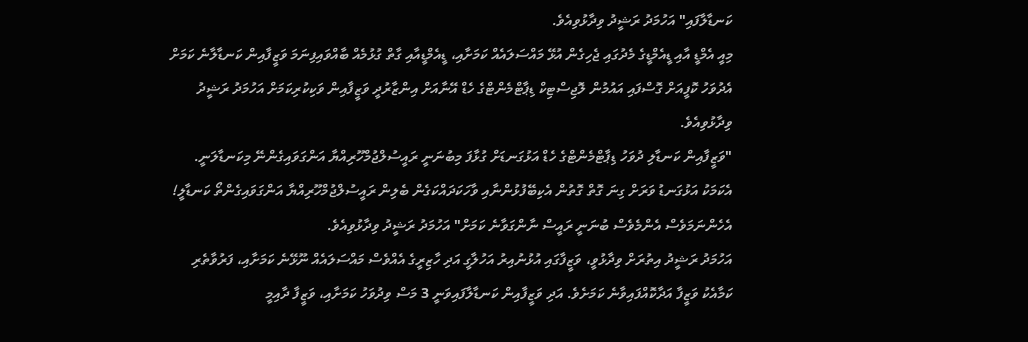ކަނޑާލާފައި" އަހުމަދު ރަޝީދު ވިދާޅުވިއެވެ.
މިއީ އެމްޑީ އާއި ޑީއެމްޑީގެ މެދުގައި ޖެހިގެން އުޅޭ މައްސަލައެއް ކަމަށާއި، ޑީއެމްޑީއާއި ގާތް ގުޅުމެއް ބާއްވައިފިނަމަ ވަޒީފާއިން ކަނޑާލާނެ ކަމަށް އެދުވަހު ކޮފީއަށް ގޮސްފައި އައުމުން ލޮޖިސްޓިކް ޑިޕާޓްމެންޓްގެ ހެޑް އޭނާއަށް އިންޒާރުދީ ވަޒީފާއިން ވަކިކުރިކަމަށް އަހުމަދު ރަޝީދު ވިދާޅުވިއެވެ.
"ވަޒީފާއިން ކަނޑާލި ދުވަހު ޑިޕާޓްމެންޓްގެ ހެޑް އަޅުގަނޑަށް ގުޅާފަ މިބުނަނީ ރައީސުލްޖުމްހޫރިއްޔާ އަންގަވައިގެންނޭ މިކަނޑާލަނީ. އެކަމަކު އަޅުގަނޑު ވަރަށް ގިނަ ގޮތް ގޮތުން އެކިބޭފުޅުންނާއި ވާހަކަދައްކަގެން ބެލިން ރައީސުލްޖުމްހޫރިއްޔާ އަންގަވައިގެންތޯ ކަނޑާލީ! އެހެންނަމަވެސް އެންމެވެސް ބުނަނީ ރައީސް ނާންގަވާނެ ކަމަށް" އަހުމަދު ރަޝީދު ވިދާޅުވިއެވެ.
އަހުމަދު ރަޝީދު އިތުރަށް ވިދާޅުވީ، ވަޒީފާގައި އުޅުނުއިރު އަހުލާގީ އަދި ހާޒިރީގެ އެއްވެސް މައްސަލައެއް ނޫޅޭނެ ކަމަށާއި، ފަރުވާތެރި ކަމާއެކު ވަޒީފާ އަދާކޮއްފައިވާނެ ކަމަށެވެ. އަދި ވަޒީފާއިން ކަނޑާލާފައިވަނީ 3 މަސް ވިދުވަހު ކަމަށާއި، ވަޒީފާ ދާއިމީ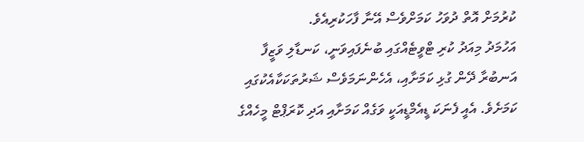ކުރުމަށް އޮތް ދުވަހު ކަމަށްވެސް އޭނާ ފާހަކުރިއެވެ.
އަހުމަދު މިއަދު ކުރި ޓްވީޓެއްގައި ބުނެފައިވަނީ، ކަނޑާލި ވަޒީފާ އަނބުރާ ދޭން ގުޅި ކަމަށާއި، އެހެންނަމަވެސް ޝަރުތަކަކާއެކުގައި ކަމަށެވެ. އެއީ ފެނަކަ ޑީއެމްޑީއަކީ ވަގެއް ކަމަށާއި އަދި ކޮރަޕްޓް މީހެއްގެ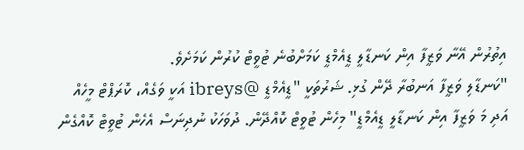އިތުރުން އޭނާ ވަޒީފާ އިން ކަނޑާލީ ޑީއެމްޑީ ކަމަށްބުނެ ޓުވީޓް ކުރުން ކަމަށެވެ.
"ކަނޑާލި ވަޒީފާ އަނބުރާ ދޭން ގުޅި. ޝަރުތަކީ "ޑީއެމްޑީ @ibreys އަކީ ވަގެއް، ކޮރަޕްޓް މީހެއް އަދި މަ ވަޒީފާ އިން ކަނޑާލީ ޑީއެމްޑީ" މިހެން ޓުވީޓް ކޮއްދޭން. ދުވަހަކު ނުދިނަސް އެހެން ޓުވީޓް ކޮއްގެން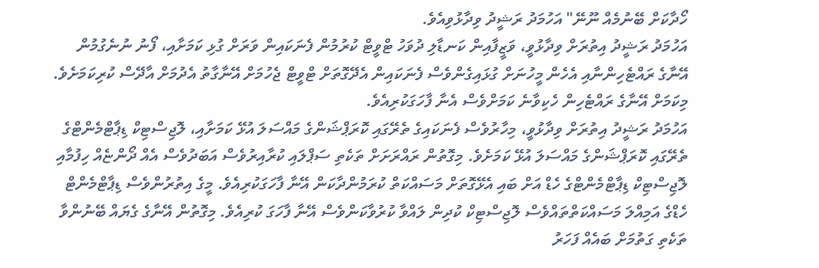ހޯދާކަށް ބޭނުމެއް ނޫނޭ" އަހުމަދު ރަޝީދު ވިދާޅުވިއެވެ.
އަހުމަދު ރަޝީދު އިތުރަށް ވިދާޅުވީ، ވަޒީފާއިން ކަނޑާލި ދުވަހު ޓްވީޓް ކުރުމުން ފެނަކައިން ވަރަށް ގުޅި ކަމަށާއި، ފޯނު ނުނެގުމުން އޭނާގެ ރައްޓެހިންނާއި އެހެން މީހުނަށް ގުޅައިގެންވެސް ފެނަކައިން އެދޭގޮތަށް ޓްވީޓް ޖެހުމަށް އޭނާގާތު އެދުމަށް އާދޭސް ކުރިކަމަށެވެ. މިކަމަށް އޭނާގެ ރައްޓެހިން ހެކިވާނެ ކަމަށްވެސް އެނާ ފާހަގަކުރިއެވެ.
އަހުމަދު ރަޝީދު އިތުރަށް ވިދާޅުވީ، މިހާރުވެސް ފެނަކައިގެ ތެރޭގައި ކޮރަޕްޝަންގެ މައްސަލަ އުޅޭ ކަމަށާއި، ލޮޖިސްޓިކް ޑިޕާޓްމެންޓްގެ ތެރޭގައި ކޮރަޕްޝަންގެ މައްސަލަ އުޅޭ ކަމަށެވެ. މިގޮތުން ރައްރަށަށް ތަކެތި ސަޕްލައި ކުރާއިރުވެސް އަބަދުވެސް އެއް ދޯންޏެއް ހިފުމާއި ލޮޖިސްޓިކް ޑިޕާޓްމެންޓްގެ ހެޑް އަށް ބައި އެޅޭގޮތަށް މަސައްކަތް ކުރަމުންދާކަން އޭނާ ފާހަގަކުރިއެވެ. މީގެ އިތުރުންވެސް ޑިޕާޓްމެންޓް ހެޑްގެ އަމިއްލަ މަސައްކަތްތައްވެސް ލޮޖިސްޓިކް ކުދިން ލައްވާ ކުރުވާކަންވެސް އޭނާ ފާހަގަ ކުރިއެވެ. މިގޮތުން އޭނާގެ ގެޔައް ބޭނުންވާ ތަކެތި ގަތުމަށް ބައެއް ފަހަރު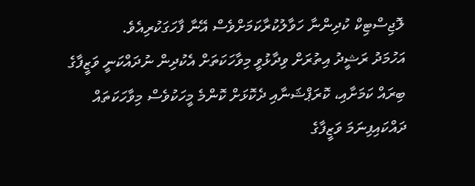ލޮޖިސްޓިކް ކުދިންނާ ހަވާލުކުރާކަމަށްވެސް އޭނާ ފާހަގަކުރިއެވެ.
އަހުމަދު ރަޝީދު އިތުރަށް ވިދާޅުވީ މިވާހަކަތަށް އެކުދިން ނުދައްކަނީ ވަޒީފާގެ ބިރައް ކަމަށާއި، ކޮރަޕްޝަނާއި ދެކޮޅަށް ކޮންމެ މީހަކުވެސް މިވާހަކަތައް ދައްކައިފިނަމަ ވަޒީފާގެ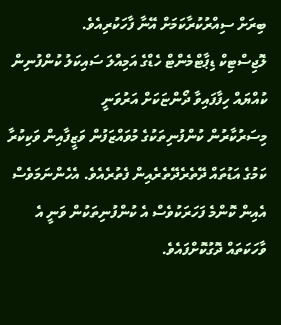ބިރަށް ސިއްރުކުރާކަމަށް އޭނާ ފާހަކުރިއެވެ.
ލޮޖިސްޓިކް ޑިޕާޓްމެންޓް ހެޑްގެ އަމިއްލަ ސައިކަލު ކުންފުނިން ކުއްޔައް ހިފާފައިވާ ދޯންޏަކަށް އަރުވަނީ
މިސަރުކާރުން ކުންފުނިތަކުގެ މުވައްޒަފުން ވަޒީފާއިން ވަކިކުރާ ކަމުގެ އަޑުތައް ދޭތެރެދޭތެރެއިން ފެތުރެއެވެ. އެހެންނަމަވެސް އެއިން ކޮންމެ ފަހަރަކުވެސް އެ ކުންފުނިތަކުން ވަނީ އެ ވާހަކަތައް ދޮގުކޮށްފައެވެ.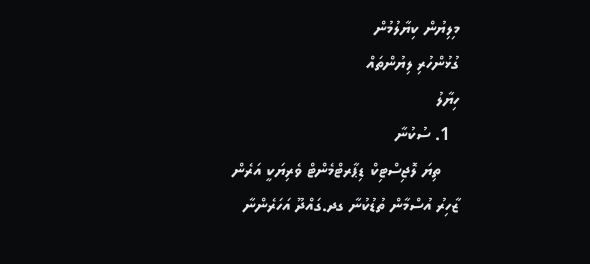މިލިޔުން ކިޔާލުމުން
ގުޅުންހުރި ލިޔުންތައް
ހިޔާލު
  1. ސުކުނާ
    ތިޔަ ލޮޖިސްޓިކް ޑިޕާރޓްމެންޓް ވެރިޔަކީ އަރެން ޒާހިރު އުސްމާން ތުޑުކުނާ ގދ.ގައްދޫ އަހަރެންނާ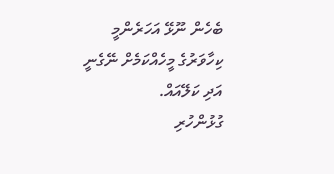ބެހެން ނޫޅޭ އަހަރެންމީ ކިހާވަރުގެ މީހެއްކަމެށް ނޭގެނީ އަދި ކަލޭއައް.
ގުޅުންހުރި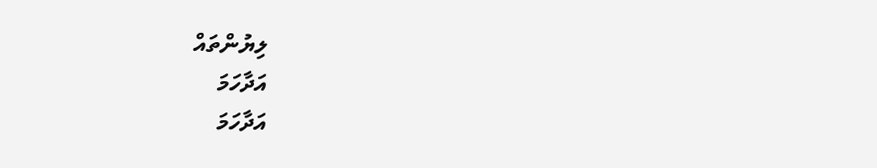ލިޔުންތައް
އަދާހަމަ
އަދާހަމަ